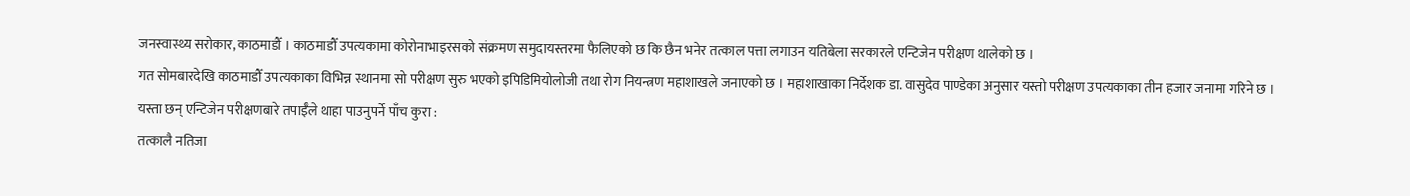जनस्वास्थ्य सरोकार, काठमाडौँ । काठमाडौँ उपत्यकामा कोरोनाभाइरसको संक्रमण समुदायस्तरमा फैलिएको छ कि छैन भनेर तत्काल पत्ता लगाउन यतिबेला सरकारले एन्टिजेन परीक्षण थालेको छ ।
गत सोमबारदेखि काठमाडौँ उपत्यकाका विभिन्न स्थानमा सो परीक्षण सुरु भएको इपिडिमियोलोजी तथा रोग नियन्त्रण महाशाखले जनाएको छ । महाशाखाका निर्देशक डा. वासुदेव पाण्डेका अनुसार यस्तो परीक्षण उपत्यकाका तीन हजार जनामा गरिने छ ।
यस्ता छन् एन्टिजेन परीक्षणबारे तपाईँले थाहा पाउनुपर्ने पाँच कुरा :
तत्कालै नतिजा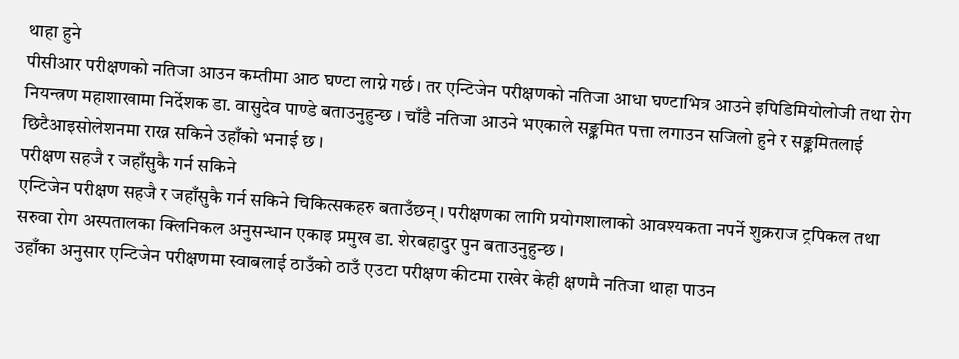थाहा हुने
पीसीआर परीक्षणको नतिजा आउन कम्तीमा आठ घण्टा लाग्ने गर्छ। तर एन्टिजेन परीक्षणको नतिजा आधा घण्टाभित्र आउने इपिडिमियोलोजी तथा रोग नियन्त्रण महाशाखामा निर्देशक डा. वासुदेव पाण्डे बताउनुहुन्छ । चाँडै नतिजा आउने भएकाले सङ्क्रमित पत्ता लगाउन सजिलो हुने र सङ्क्रमितलाई छिटैआइसोलेशनमा राख्न सकिने उहाँको भनाई छ ।
परीक्षण सहजै र जहाँसुकै गर्न सकिने
एन्टिजेन परीक्षण सहजै र जहाँसुकै गर्न सकिने चिकित्सकहरु बताउँछन्। परीक्षणका लागि प्रयोगशालाको आवश्यकता नपर्ने शुक्रराज ट्रपिकल तथा सरुवा रोग अस्पतालका क्लिनिकल अनुसन्धान एकाइ प्रमुख डा. शेरबहादुर पुन बताउनुहुन्छ ।
उहाँका अनुसार एन्टिजेन परीक्षणमा स्वाबलाई ठाउँको ठाउँ एउटा परीक्षण कीटमा राखेर केही क्षणमै नतिजा थाहा पाउन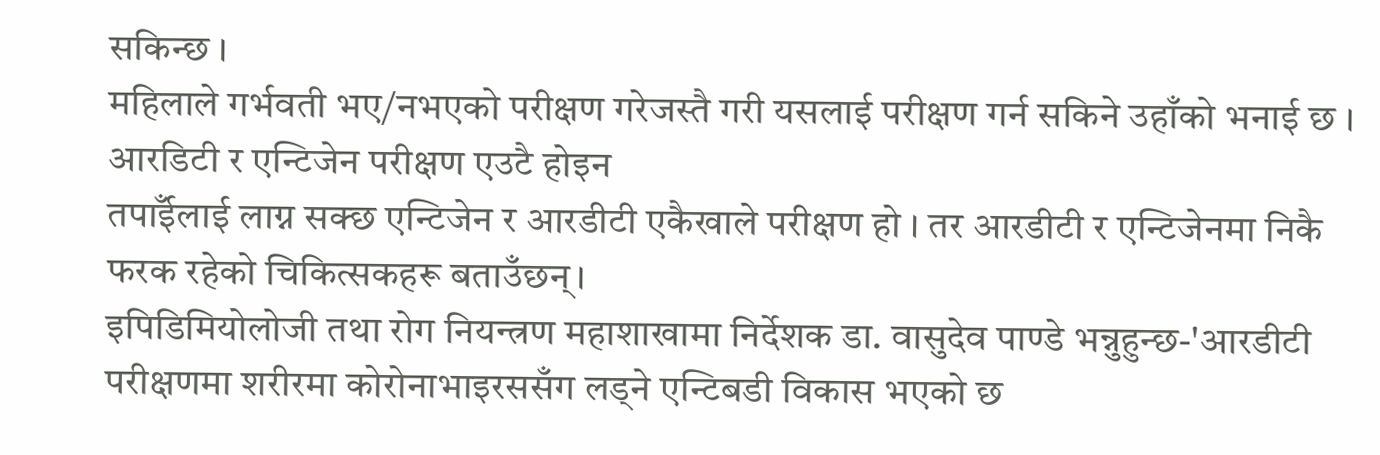सकिन्छ ।
महिलाले गर्भवती भए/नभएको परीक्षण गरेजस्तै गरी यसलाई परीक्षण गर्न सकिने उहाँको भनाई छ ।
आरडिटी र एन्टिजेन परीक्षण एउटै होइन
तपाईँलाई लाग्न सक्छ एन्टिजेन र आरडीटी एकैखाले परीक्षण हो । तर आरडीटी र एन्टिजेनमा निकै फरक रहेको चिकित्सकहरू बताउँछन्।
इपिडिमियोलोजी तथा रोग नियन्त्रण महाशाखामा निर्देशक डा. वासुदेव पाण्डे भन्नुहुन्छ-'आरडीटी परीक्षणमा शरीरमा कोरोनाभाइरससँग लड्ने एन्टिबडी विकास भएको छ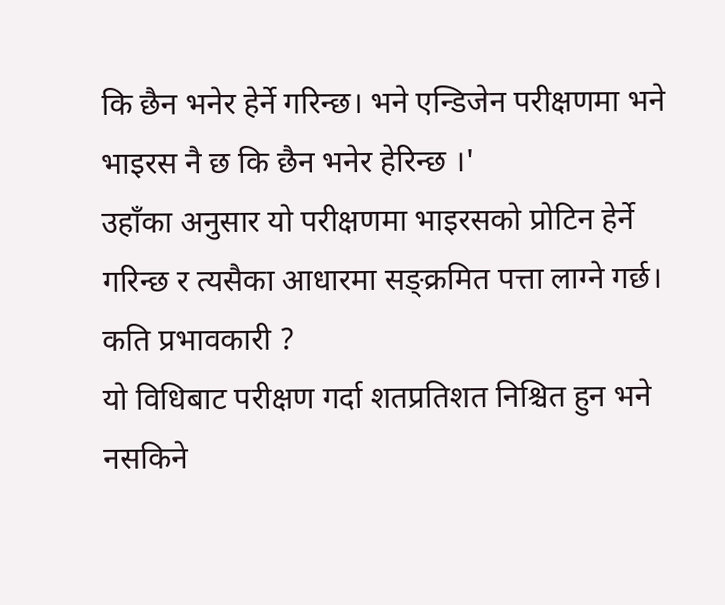कि छैन भनेर हेर्ने गरिन्छ। भने एन्डिजेन परीक्षणमा भने भाइरस नै छ कि छैन भनेर हेरिन्छ ।'
उहाँका अनुसार यो परीक्षणमा भाइरसको प्रोटिन हेर्ने गरिन्छ र त्यसैका आधारमा सङ्क्रमित पत्ता लाग्ने गर्छ।
कति प्रभावकारी ?
यो विधिबाट परीक्षण गर्दा शतप्रतिशत निश्चित हुन भने नसकिने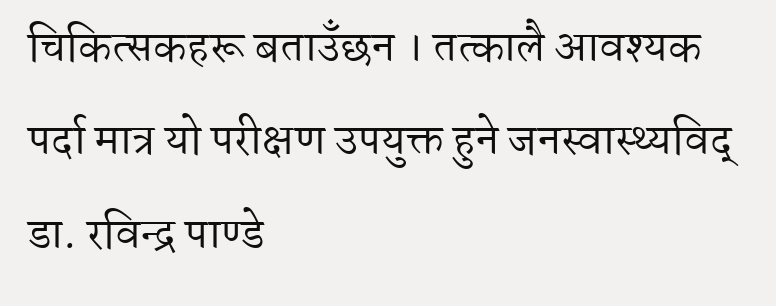चिकित्सकहरू बताउँछन । तत्कालै आवश्यक पर्दा मात्र यो परीक्षण उपयुक्त हुने जनस्वास्थ्यविद् डा. रविन्द्र पाण्डे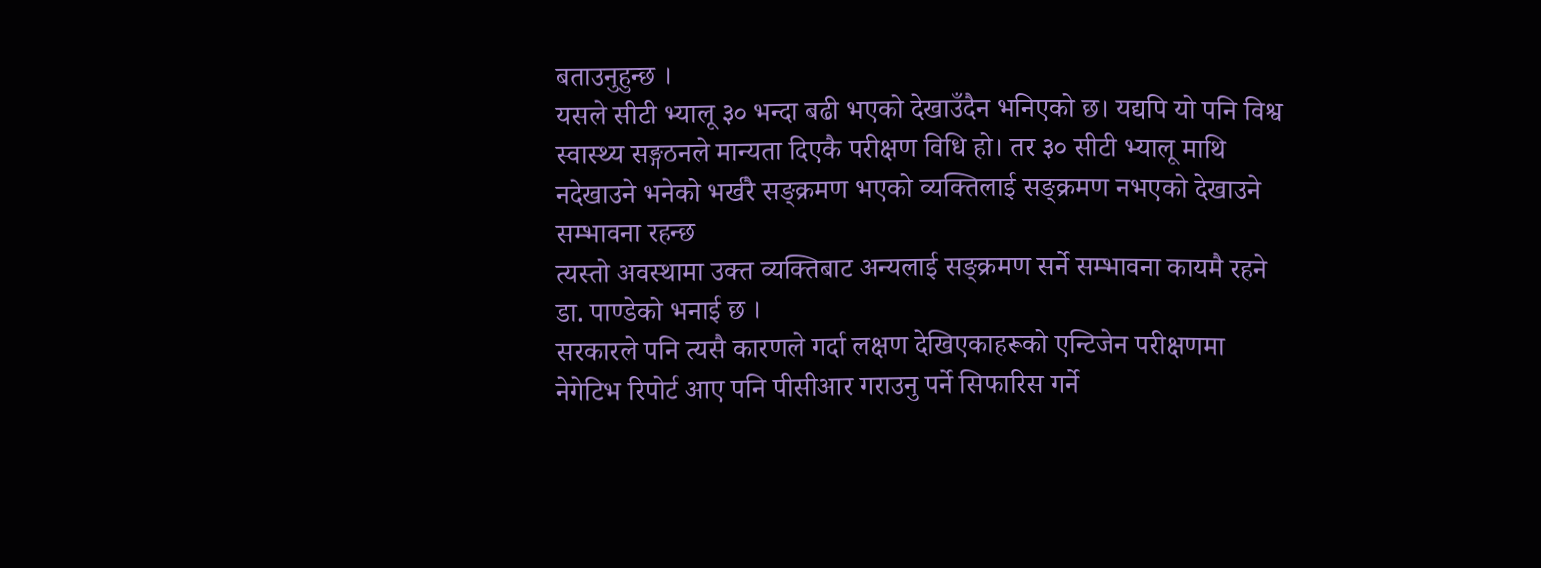बताउनुहुन्छ ।
यसले सीटी भ्यालू ३० भन्दा बढी भएको देखाउँदैन भनिएको छ। यद्यपि यो पनि विश्व स्वास्थ्य सङ्गठनले मान्यता दिएकै परीक्षण विधि हो। तर ३० सीटी भ्यालू माथि नदेखाउने भनेको भर्खरै सङ्क्रमण भएको व्यक्तिलाई सङ्क्रमण नभएको देखाउने सम्भावना रहन्छ
त्यस्तो अवस्थामा उक्त व्यक्तिबाट अन्यलाई सङ्क्रमण सर्ने सम्भावना कायमै रहने डा. पाण्डेको भनाई छ ।
सरकारले पनि त्यसै कारणले गर्दा लक्षण देखिएकाहरूको एन्टिजेन परीक्षणमा नेगेटिभ रिपोर्ट आए पनि पीसीआर गराउनु पर्ने सिफारिस गर्ने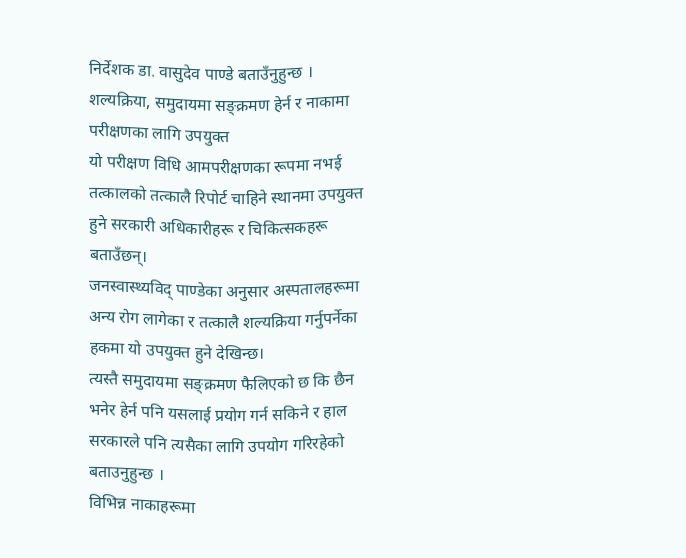निर्देशक डा. वासुदेव पाण्डे बताउँनुहुन्छ ।
शल्यक्रिया, समुदायमा सङ्क्रमण हेर्न र नाकामा परीक्षणका लागि उपयुक्त
यो परीक्षण विधि आमपरीक्षणका रूपमा नभई तत्कालको तत्कालै रिपोर्ट चाहिने स्थानमा उपयुक्त हुने सरकारी अधिकारीहरू र चिकित्सकहरू बताउँछन्।
जनस्वास्थ्यविद् पाण्डेका अनुसार अस्पतालहरूमा अन्य रोग लागेका र तत्कालै शल्यक्रिया गर्नुपर्नेका हकमा यो उपयुक्त हुने देखिन्छ।
त्यस्तै समुदायमा सङ्क्रमण फैलिएको छ कि छैन भनेर हेर्न पनि यसलाई प्रयोग गर्न सकिने र हाल सरकारले पनि त्यसैका लागि उपयोग गरिरहेको बताउनुहुन्छ ।
विभिन्न नाकाहरूमा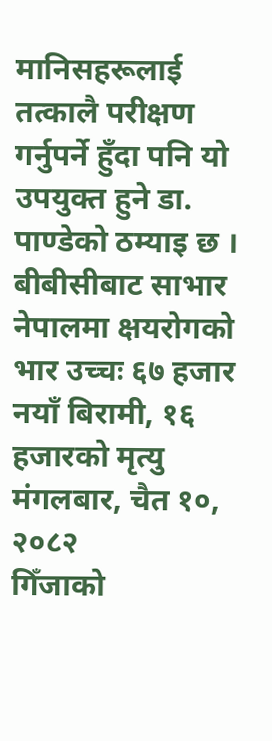मानिसहरूलाई तत्कालै परीक्षण गर्नुपर्ने हुँदा पनि यो उपयुक्त हुने डा. पाण्डेको ठम्याइ छ । बीबीसीबाट साभार
नेपालमा क्षयरोगको भार उच्चः ६७ हजार नयाँ बिरामी, १६ हजारको मृत्यु
मंगलबार, चैत १०, २०८२
गिँजाको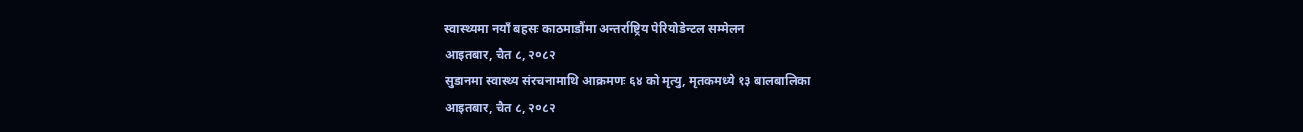स्वास्थ्यमा नयाँ बहसः काठमाडौंमा अन्तर्राष्ट्रिय पेरियोडेन्टल सम्मेलन
आइतबार, चैत ८, २०८२
सुडानमा स्वास्थ्य संरचनामाथि आक्रमणः ६४ को मृत्यु, मृतकमध्ये १३ बालबालिका
आइतबार, चैत ८, २०८२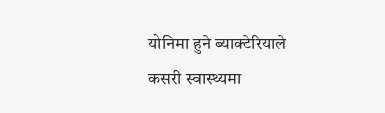योनिमा हुने ब्याक्टेरियाले कसरी स्वास्थ्यमा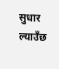सुधार ल्याउँछ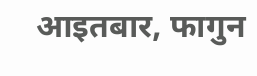आइतबार, फागुन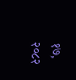१७, २०८२